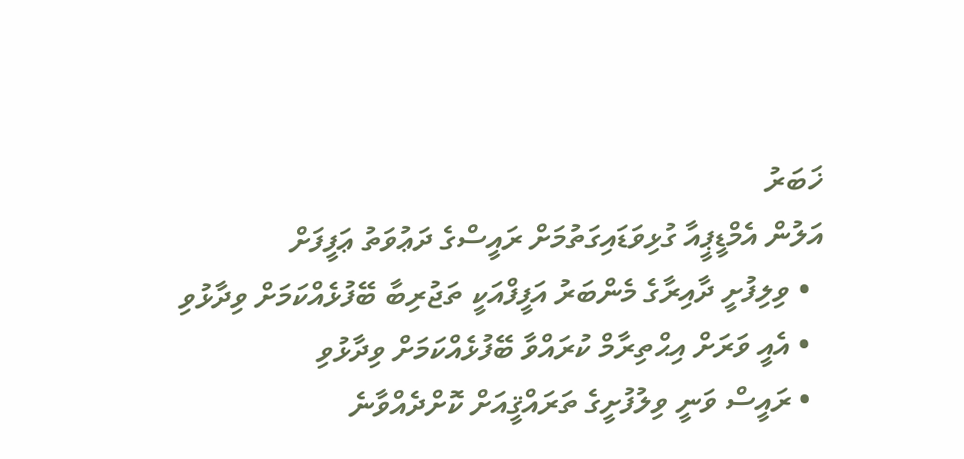ޚަބަރު
އަލުން އެމްޑީޕީއާ ގުޅިވަޑައިގަތުމަށް ރައީސްގެ ދަޢުވަތު ޢަފީފަށް
  • ވިލިފުށީ ދާއިރާގެ މެންބަރު އަފީފްއަކީ ތަޖުރިބާ ބޭފުޅެއްކަމަށް ވިދާޅުވި
  • އެއީ ވަރަށް އިޙްތިރާމް ކުރައްވާ ބޭފުޅެއްކަމަށް ވިދާޅުވި
  • ރައީސް ވަނީ ވިލުފުށީގެ ތަރައްޤީއަށް ކޮށްދެއްވާނެ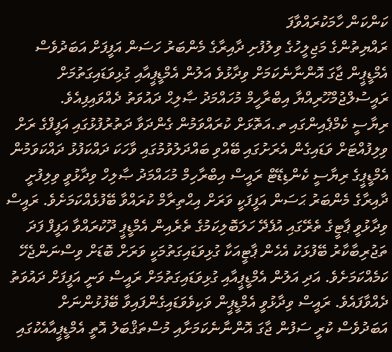ކަންކަން ހާމަކުރައްވާފަ
ރައްޔިތުންގެ މަޖިލީހުގެ ވިލުފުށި ދާއިރާގެ މެންބަރު ހަސަން އަފީފަށް އަބަދުވެސް އެމްޑީޕީން ޖާގަ އޮންނާނެކަމަށް ވިދާޅުވެ އަލުން އެމްޑީޕީއާއި ގުޅިވަޑައިގަތުމަށް ރައީސުލްޖުމްހޫރިއްޔާ އިބްރާހީމް މުހައްމަދު ޞާލިޙް ދައުވަތު ދެއްވައިފިއެވެ.
ރިޔާސީ ކެމްޕެއިންގައި ތ.އަތޮޅަށް ކުރައްވަމުން ގެންދަވާ ދަތުރުފުޅުގައި އަފީފްގެ ރަށް ވިލިފުއްޓަށް ވަޑައިގެން އެރަށުގައި ބޭއްވި ބައްދަލުވުމުގައި ވާހަކަ ދައްކަފުޅު ދައްކަވަމުން އެމްޑީޕީގެ ރިޔާސީ ކެންޑިޑޭޓް ރައީސް އިބްރާހިމް މުޙައްމަދު ޞާލިހް ވިދާޅުވީ ވިލިފުށީ ދާއިރާގެ މެންބަރު ޙަސަން އަފީފަކީ ވަރަށް އިޙްތިރާމް ކުރައްވާ ބޭފުޅެއްކަމަށެވެ. ރައީސް ވިދާޅުވީ ޕާޓީގެ ތެރޭގައި އުފެދޭ ހަލަބޮލިކަމުގެ ތެރެއިން އެމްޑީޕީ ދޫކުރައްވާ އަފީފް ފަދަ ތަޖުރިބާކާރު ބޭފުޅަކު އެހެން ޕާޓީއަކާ ގުޅިވަޑައިގަތުމަކީ ވަރަށް ބޮޑަށް ވިސްނަންޖެހޭ ކަމެއްކަމަށެވެ. އަދި އަލުން އެމްޑީޕީއާއި ގުޅިވަޑައިގަތުމަށް ރައީސް ވަނީ އަފީފަށް ދައުވަތު ދެއްވާފައެވެ. ރައީސް ވިދާޅުވީ އެމްޑީޕީން ވަކިވެވަޑައިގެންފައިވާ ބޭފުޅުންނަށް އަބަދުވެސް ކުރީ ސަފުން ޖާގަ އޮންނާނެކަމަށާއި މުސްތަޤްބަލު އޮތީ އެމްޑީޕީއާއެކުގައި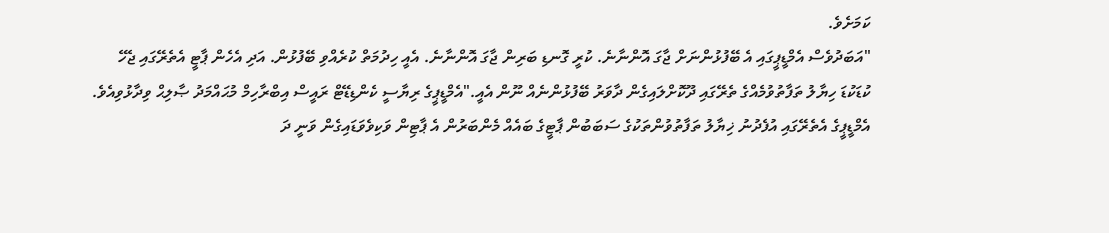ކަމަށެވެ.
"އަބަދުވެސް އެމްޑީޕީގައި އެ ބޭފުޅުންނަށް ޖާގަ އޮންނާނެ. ކުރީ ގޮނޑި ބަރިން ޖާގަ އޮންނާނެ. އެއީ ހިދުމަތް ކުރެއްވި ބޭފުޅުން. އަދި އެހެން ޕާޓީ އެތެރޭގައި ޖެހޭ ކުޑަކުޑަ ހިޔާލު ތަފާތުވުމެއްގެ ތެރޭގައި ދޫކޮށްލައިގެން ދާވަރު ބޭފުޅުންނެއް ނޫން އެއީ."އެމްޑީޕީގެ ރިޔާސީ ކެންޑިޑޭޓް ރައީސް އިބްރާހިމް މުޙައްމަދު ޞާލިޙް ވިދާޅުވިއެވެ.
އެމްޑީޕީގެ އެތެރޭގައި އުފެދުނު ޚިޔާލު ތަފާތުވުންތަކުގެ ސަބަބުން ޕާޓީގެ ބައެއް މެންބަރުން އެ ޕާޓިން ވަކިވެވަޑައިގެން ވަނީ ދަ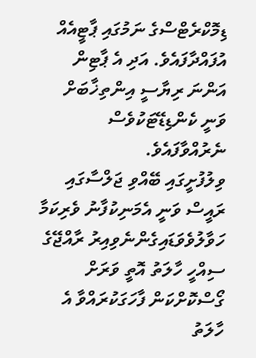ޑިމޮކްރެޓްސްގެ ނަމުގައި ޕާޓީއެއް އުފައްދާފައެވެ. އަދި އެ ޕާޓިން އަންނަ ރިޔާސީ އިންތިޚާބަށް ވަނީ ކެންޑިޑޭޓަކުވެސް ނެރުއްވާފައެވެ.
ވިލުފުށީގައި ބޭއްވި ޖަލްސާގައި ރައީސް ވަނީ އެމަނިކުފާނު ވެރިކަމާ ހަވާލުވެވަޑައިގެންނެވިއިރު ރާއްޖޭގެ ސިއްހީ ހާލަތު އޮތީ ވަރަށް ގޯސްކޮށްކަން ފާހަގަކުރައްވާ އެ ހާލަތު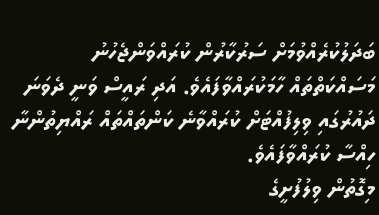ބަދަލުކުރެއްވުމަށް ސަރުކާރުން ކުރައްވަންޖެހުނު މަސައްކަތްތައް ހާމަކުރައްވާފައެވެ. އަދި ރައީސް ވަނީ ދެވަނަ ދައުރުގައި ވިލިފުއްޓަށް ކުރައްވާނެ ކަންތައްތައް ރައްޔިތުންނާ ހިއްސާ ކުރައްވާފައެވެ.
މިގޮތުން ވިލުފުށީގެ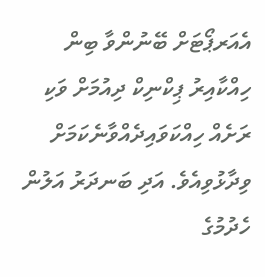އެއަރޕޯޓަށް ބޭނުންވާ ބިން ހިއްކާއިރު ޕިކްނިކް ދިއުމަށް ވަކި ރަށެއް ހިއްކަވައިދެއްވާނެކަމަށް ވިދާޅުވިއެވެ. އަދި ބަނދަރު އަލުން ހެދުމުގެ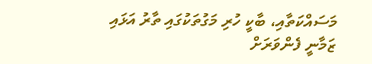މަސައްކަތާއި، ބާކީ ހުރި މަގުތަކުގައި ތާރު އަޅައި ޒަމާނީ ފެންވަރަށް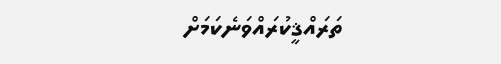ތަރައްޤީކުރައްވަނެކަމަށް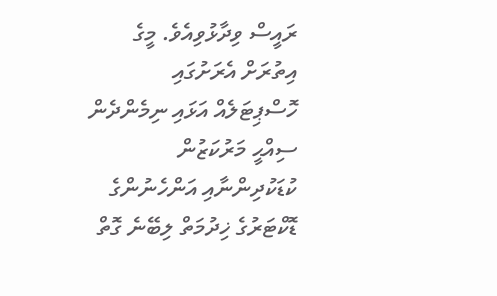ރައީސް ވިދާޅުވިއެވެ. މީގެ އިތުރަށް އެރަށުގައި ހޮސްޕިޓަލެއް އަޅައި ނިމެންދެން ސިއްޙީ މަރުކަޒުން ކުޑަކުދިންނާއި އަންހެނުންގެ ޑޮކްޓަރުގެ ޚިދުމަތް ލިބޭނެ ގޮތް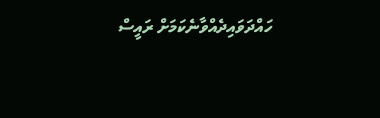ހައްދަވައިދެއްވާނެކަމަށް ރައީސް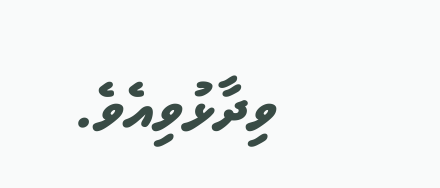ވިދާޅުވިއެވެ.